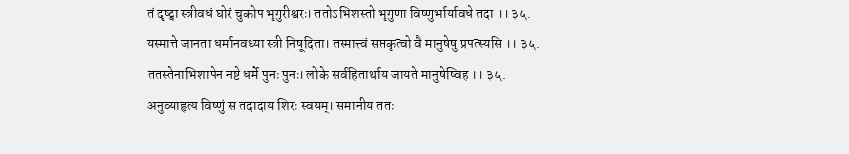तं दृष्ट्वा स्त्रीवधं घोरं चुकोप भृगुरीश्वरः। ततोऽभिशस्तो भृगुणा विष्णुर्भार्यावधे तदा ।। ३५.
यस्मात्ते जानता धर्मानवध्या स्त्री निषूदिता। तस्मात्त्वं सप्तकृत्वो वै मानुषेषु प्रपत्स्यसि ।। ३५.
ततस्तेनाभिशापेन नष्टे धर्मे पुनः पुनः। लोके सर्वहितार्थाय जायते मानुषेष्विह ।। ३५.
अनुव्याहृत्य विष्णुं स तदादाय शिरः स्वयम्। समानीय ततः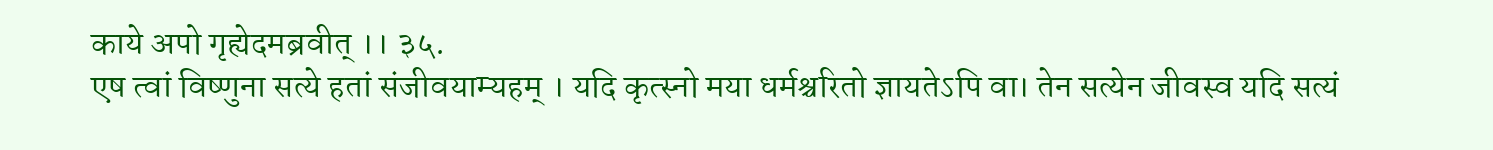काये अपो गृह्येदमब्रवीत् ।। ३५.
एष त्वां विष्णुना सत्ये हतां संजीवयाम्यहम् । यदि कृत्स्नो मया धर्मश्चरितो ज्ञायतेऽपि वा। तेन सत्येन जीवस्व यदि सत्यं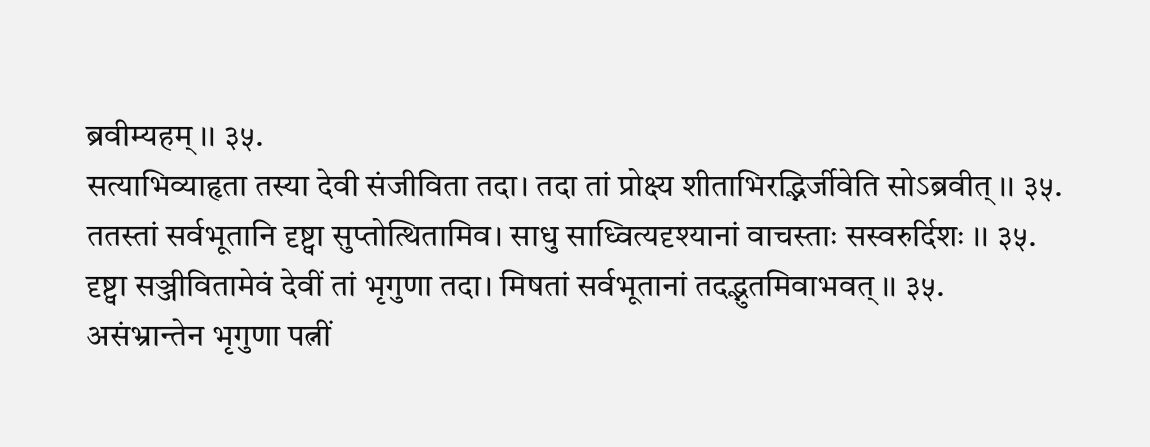ब्रवीम्यहम् ।। ३५.
सत्याभिव्याहृता तस्या देवी संजीविता तदा। तदा तां प्रोक्ष्य शीताभिरद्भिर्जीवेति सोऽब्रवीत् ।। ३५.
ततस्तां सर्वभूतानि दृष्ट्वा सुप्तोत्थितामिव। साधु साध्वित्यदृश्यानां वाचस्ताः सस्वरुर्दिशः ।। ३५.
दृष्ट्वा सञ्जीवितामेवं देवीं तां भृगुणा तदा। मिषतां सर्वभूतानां तदद्भुतमिवाभवत् ।। ३५.
असंभ्रान्तेन भृगुणा पत्नीं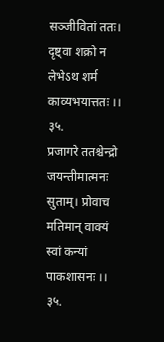सञ्जीवितां ततः। दृष्ट्वा शक्रो न लेभेऽथ शर्म काव्यभयात्ततः ।। ३५.
प्रजागरे ततश्चेन्द्रो जयन्तीमात्मनः सुताम्। प्रोवाच मतिमान् वाक्यं स्वां कन्यां पाकशासनः ।। ३५.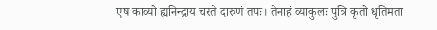एष काव्यो ह्यनिन्द्राय चरते दारुणं तपः। तेनाहं व्याकुलः पुत्रि कृतो धृतिमता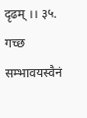दृढम् ।। ३५.
गच्छ सम्भावयस्वैनं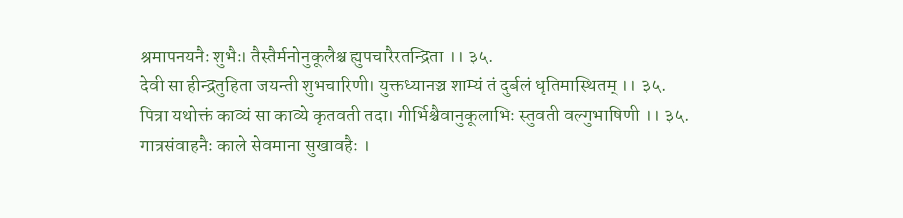श्रमापनयनैः शुभैः। तैस्तैर्मनोनुकूलैश्च ह्युपचारैरतन्द्रिता ।। ३५.
देवी सा हीन्द्रतुहिता जयन्ती शुभचारिणी। युक्तध्यानञ्च शाम्यं तं दुर्बलं धृतिमास्थितम् ।। ३५.
पित्रा यथोक्तं काव्यं सा काव्ये कृतवती तदा। गीर्भिश्चैवानुकूलाभिः स्तुवती वल्गुभाषिणी ।। ३५.
गात्रसंवाहनैः काले सेवमाना सुखावहैः ।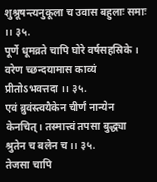शुश्रूषन्त्यनुकूला च उवास बहुलाः समाः ।। ३५.
पूर्णे धूमव्रते चापि घोरे वर्षसहस्रिके । वरेण च्छन्दयामास काव्यं प्रीतोऽभवत्तदा ।। ३५.
एवं ब्रुवंस्त्वयैकेन चीर्णं नान्येन केनचित्। तस्मात्त्वं तपसा बुद्ध्या श्रुतेन च बलेन च ।। ३५.
तेजसा चापि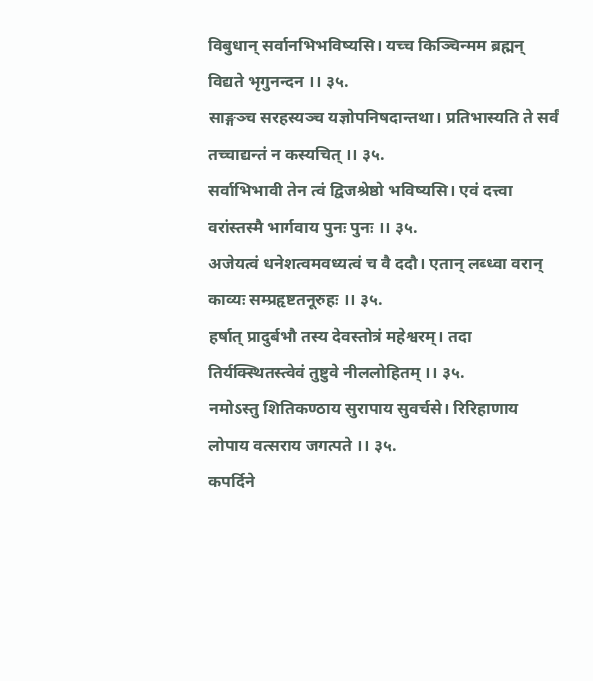विबुधान् सर्वानभिभविष्यसि। यच्च किञ्चिन्मम ब्रह्मन् विद्यते भृगुनन्दन ।। ३५.
साङ्गञ्च सरहस्यञ्च यज्ञोपनिषदान्तथा। प्रतिभास्यति ते सर्वं तच्चाद्यन्तं न कस्यचित् ।। ३५.
सर्वाभिभावी तेन त्वं द्विजश्रेष्ठो भविष्यसि। एवं दत्त्वा वरांस्तस्मै भार्गवाय पुनः पुनः ।। ३५.
अजेयत्वं धनेशत्वमवध्यत्वं च वै ददौ। एतान् लब्ध्वा वरान् काव्यः सम्प्रहृष्टतनूरुहः ।। ३५.
हर्षात् प्रादुर्बभौ तस्य देवस्तोत्रं महेश्वरम्। तदा तिर्यक्स्थितस्त्वेवं तुष्टुवे नीललोहितम् ।। ३५.
नमोऽस्तु शितिकण्ठाय सुरापाय सुवर्चसे। रिरिहाणाय लोपाय वत्सराय जगत्पते ।। ३५.
कपर्दिने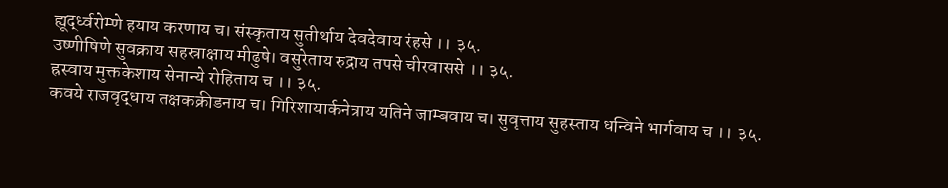ह्यूर्द्ध्वरोम्णे हयाय करणाय च। संस्कृताय सुतीर्थाय देवदेवाय रंहसे ।। ३५.
उष्णीषिणे सुवक्राय सहस्राक्षाय मीढुषे। वसुरेताय रुद्राय तपसे चीरवाससे ।। ३५.
ह्रस्वाय मुक्तकेशाय सेनान्ये रोहिताय च ।। ३५.
कवये राजवृद्धाय तक्षकक्रीडनाय च। गिरिशायार्कनेत्राय यतिने जाम्बवाय च। सुवृत्ताय सुहस्ताय धन्विने भार्गवाय च ।। ३५.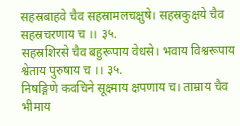सहस्रबाहवे चैव सहस्रामलचक्षुषे। सहस्रकुक्षये चैव सहस्रचरणाय च ।। ३५.
सहस्रशिरसे चैव बहुरूपाय वेधसे। भवाय विश्वरूपाय श्वेताय पुरुषाय च ।। ३५.
निषङ्गिणे कवचिने सूक्ष्माय क्षपणाय च। ताम्राय चैव भीमाय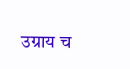उग्राय च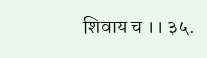शिवाय च ।। ३५.